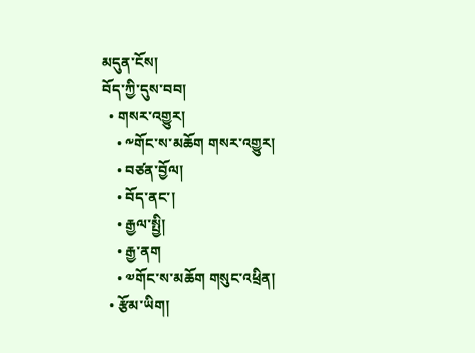མདུན་ངོས།
བོད་ཀྱི་དུས་བབ།
  • གསར་འགྱུར།
    • ༸གོང་ས་མཆོག གསར་འགྱུར།
    • བཙན་བྱོལ།
    • བོད་ནང་།
    • རྒྱལ་སྤྱི།
    • རྒྱ་ནག
    • ༧གོང་ས་མཆོག གསུང་འཕྲིན།
  • རྩོམ་ཡིག།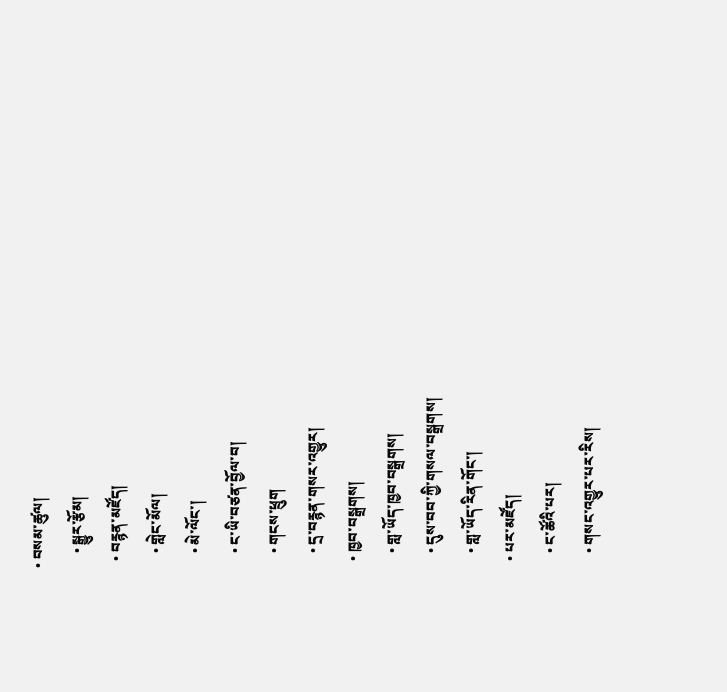• བསམ་ཚུལ།
    • སྒྱུར་རྩོམ།
  • བརྙན་མཛོད།
    • གླེང་མོལ།
    • མེ་ལོང་།
    • ང་ཡི་བཙན་བྱོལ་བ།
    • གངས་ཕྲུག
    • དྲ་བརྙན་གསར་འགྱུར།
  • ཁྱབ་བསྒྲགས།
    • གླ་ཡོད་ཁྱབ་བསྒྲགས།
    • དུས་བབ་ཀྱི་གསལ་བསྒྲགས།
    • གླ་ཡོད་རིན་གོང་།
  • པར་མཛོད།
    • ང་ཚོའི་པར།
    • གསང་འགྱུར་པར་རིས།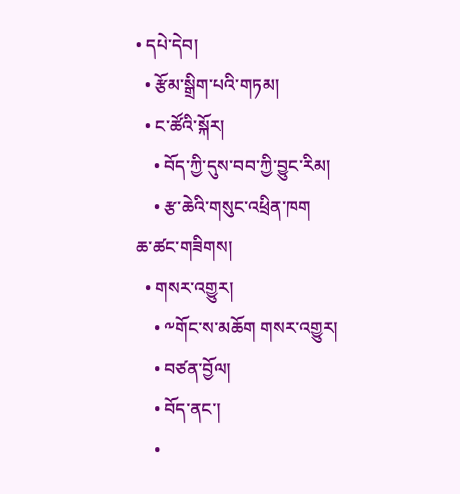• དཔེ་དེབ།
  • རྩོམ་སྒྲིག་པའི་གཏམ།
  • ང་ཚོའི་སྐོར།
    • བོད་ཀྱི་དུས་བབ་ཀྱི་བྱུང་རིམ།
    • རྩ་ཆེའི་གསུང་འཕྲིན་ཁག
ཆ་ཚང་གཟིགས།
  • གསར་འགྱུར།
    • ༸གོང་ས་མཆོག གསར་འགྱུར།
    • བཙན་བྱོལ།
    • བོད་ནང་།
    •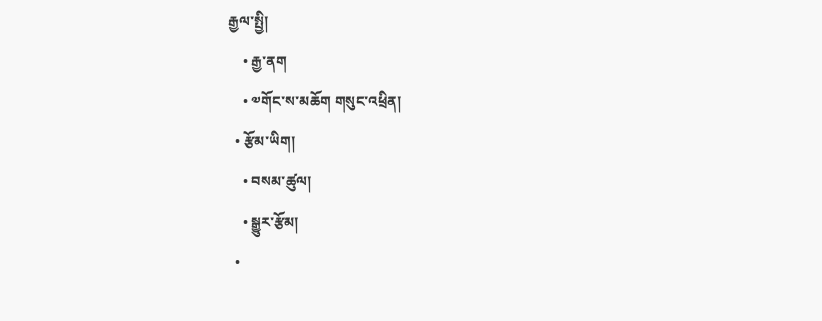རྒྱལ་སྤྱི།
    • རྒྱ་ནག
    • ༧གོང་ས་མཆོག གསུང་འཕྲིན།
  • རྩོམ་ཡིག།
    • བསམ་ཚུལ།
    • སྒྱུར་རྩོམ།
  •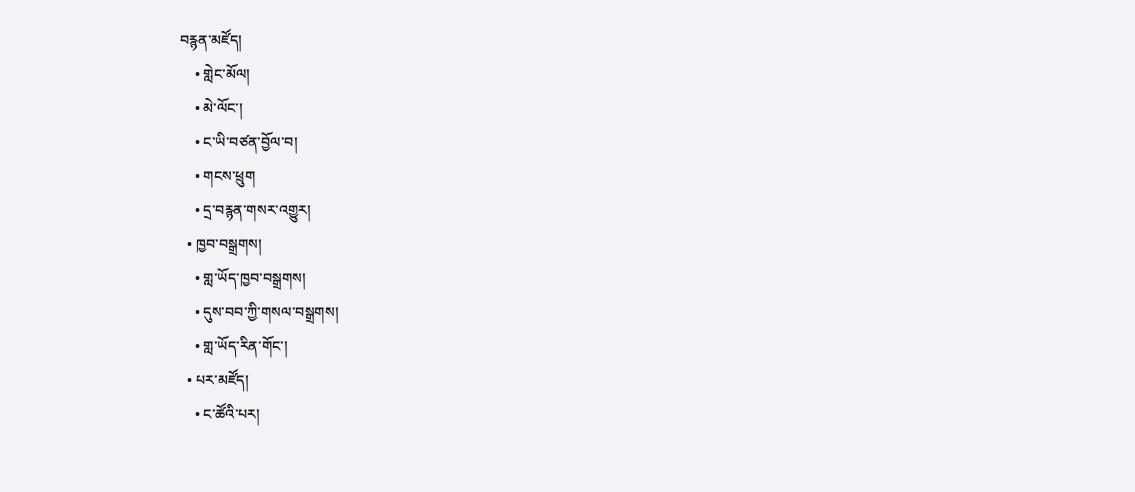བརྙན་མཛོད།
    • གླེང་མོལ།
    • མེ་ལོང་།
    • ང་ཡི་བཙན་བྱོལ་བ།
    • གངས་ཕྲུག
    • དྲ་བརྙན་གསར་འགྱུར།
  • ཁྱབ་བསྒྲགས།
    • གླ་ཡོད་ཁྱབ་བསྒྲགས།
    • དུས་བབ་ཀྱི་གསལ་བསྒྲགས།
    • གླ་ཡོད་རིན་གོང་།
  • པར་མཛོད།
    • ང་ཚོའི་པར།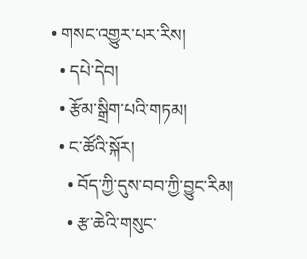• གསང་འགྱུར་པར་རིས།
  • དཔེ་དེབ།
  • རྩོམ་སྒྲིག་པའི་གཏམ།
  • ང་ཚོའི་སྐོར།
    • བོད་ཀྱི་དུས་བབ་ཀྱི་བྱུང་རིམ།
    • རྩ་ཆེའི་གསུང་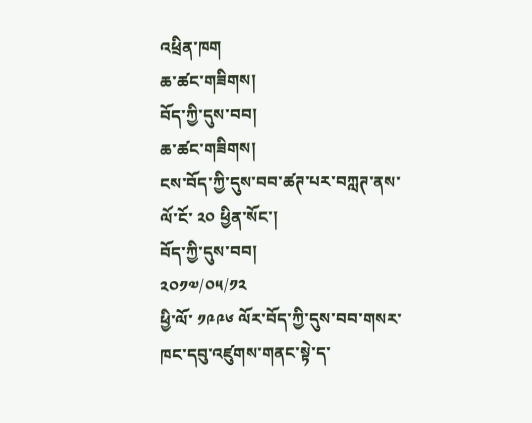འཕྲིན་ཁག
ཆ་ཚང་གཟིགས།
བོད་ཀྱི་དུས་བབ།
ཆ་ཚང་གཟིགས།
ངས་བོད་ཀྱི་དུས་བབ་ཚཊ་པར་བཀླཊ་ནས་ལོ་ངོ་ ༢༠ ཕྱིན་སོང་།
བོད་ཀྱི་དུས་བབ།
༢༠༡༧/༠༥/༡༢
ཕྱི་ལོ་ ༡༩༩༦ ལོར་བོད་ཀྱི་དུས་བབ་གསར་ཁང་དབུ་འཛུགས་གནང་སྟེ་ད་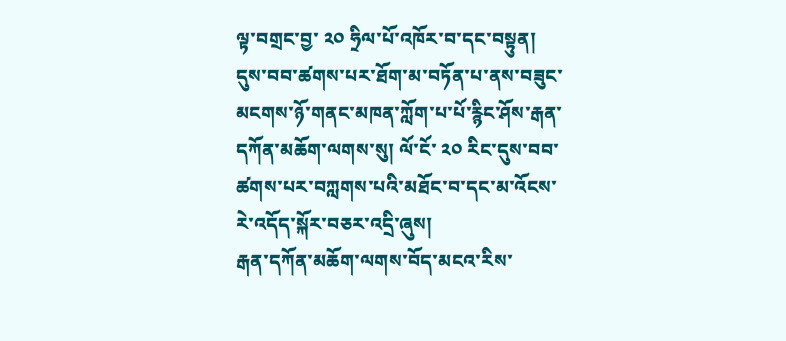ལྟ་བགྲང་བྱ་ ༢༠ ཧྲིལ་པོ་འཁོར་བ་དང་བསྟུན། དུས་བབ་ཚགས་པར་ཐོག་མ་བཏོན་པ་ནས་བཟུང་མངགས་ཉོ་གནང་མཁན་ཀློག་པ་པོ་རྙིང་ཤོས་རྒན་དཀོན་མཆོག་ལགས་སུ། ལོ་ངོ་ ༢༠ རིང་དུས་བབ་ཚགས་པར་བཀླགས་པའི་མཐོང་བ་དང་མ་འོངས་རེ་འདོད་སྐོར་བཅར་འདྲི་ཞུས།
རྒན་དཀོན་མཆོག་ལགས་བོད་མངའ་རིས་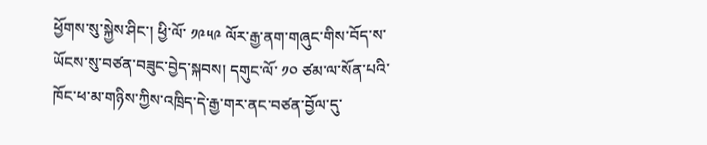ཕྱོགས་སུ་སྐྱེས་ཤིང་། ཕྱི་ལོ་ ༡༩༥༩ ལོར་རྒྱ་ནག་གཞུང་གིས་བོད་ས་ཡོངས་སུ་བཙན་བཟུང་བྱེད་སྐབས། དགུང་ལོ་ ༡༠ ཙམ་ལ་སོན་པའི་ཁོང་ཕ་མ་གཉིས་ཀྱིས་འཁྲིད་དེ་རྒྱ་གར་ནང་བཙན་བྱོལ་དུ་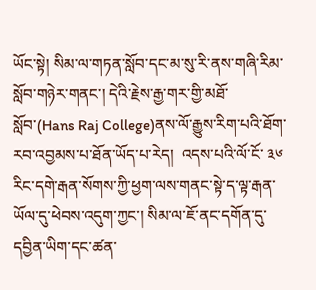ཡོང་སྟེ། སིམ་ལ་གཏན་སློབ་དང་མ་སུ་རི་ནས་གཞི་རིམ་སློབ་གཉེར་གནང་། དེའི་རྗེས་རྒྱ་གར་གྱི་མཐོ་སློབ་(Hans Raj College)ནས་ལོ་རྒྱུས་རིག་པའི་ཐོག་རབ་འབྱམས་པ་ཐོན་ཡོད་པ་རེད།  འདས་པའི་ལོ་ངོ་ ༣༦ རིང་དགེ་རྒན་སོགས་ཀྱི་ཕྱག་ལས་གནང་སྟེ་ད་ལྟ་རྒན་ཡོལ་དུ་ཕེབས་འདུག་ཀྱང་། སིམ་ལ་ཇོ་ནང་དགོན་དུ་དབྱིན་ཡིག་དང་ཚན་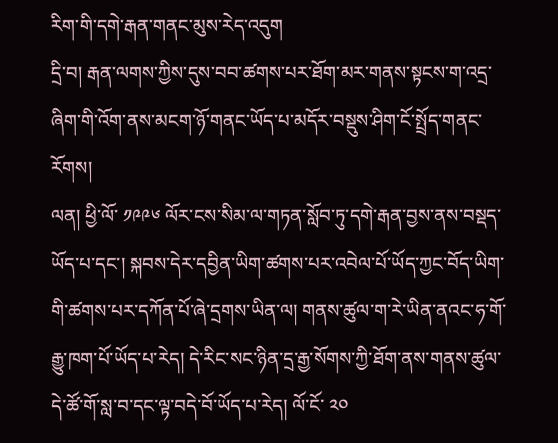རིག་གི་དགེ་རྒན་གནང་མུས་རེད་འདུག
དྲི་བ། རྒན་ལགས་ཀྱིས་དུས་བབ་ཚགས་པར་ཐོག་མར་གནས་སྟངས་ག་འདྲ་ཞིག་གི་འོག་ནས་མངག་ཉོ་གནང་ཡོད་པ་མདོར་བསྡུས་ཤིག་ངོ་སྤྲོད་གནང་རོགས།
ལན། ཕྱི་ལོ་ ༡༩༩༦ ལོར་ངས་སིམ་ལ་གཏན་སློབ་ཏུ་དགེ་རྒན་བྱས་ནས་བསྡད་ཡོད་པ་དང་། སྐབས་དེར་དབྱིན་ཡིག་ཚགས་པར་འབེལ་པོ་ཡོད་ཀྱང་བོད་ཡིག་གི་ཚགས་པར་དཀོན་པོ་ཞེ་དྲགས་ཡིན་ལ། གནས་ཚུལ་ག་རེ་ཡིན་ནའང་ཧ་གོ་རྒྱུ་ཁག་པོ་ཡོད་པ་རེད། དེ་རིང་སང་ཉིན་དྲ་རྒྱ་སོགས་ཀྱི་ཐོག་ནས་གནས་ཚུལ་དེ་ཚོ་གོ་སླ་བ་དང་ལྟ་བདེ་བོ་ཡོད་པ་རེད། ལོ་ངོ་ ༢༠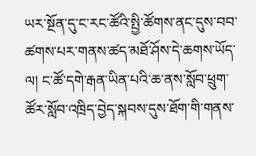ཡར་སྔོན་དུ་ང་རང་ཚོའི་སྤྱི་ཚོགས་ནང་དུས་བབ་ཚགས་པར་གནས་ཚད་མཐོ་ཤོས་དེ་ཆགས་ཡོད་ལ། ང་ཚོ་དགེ་རྒན་ཡིན་པའི་ཆ་ནས་སློབ་ཕྲུག་ཚོར་སློབ་འཁྲིད་བྱེད་སྐབས་དུས་ཐོག་གི་གནས་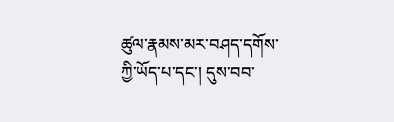ཚུལ་རྣམས་མར་བཤད་དགོས་ཀྱི་ཡོད་པ་དང་། དུས་བབ་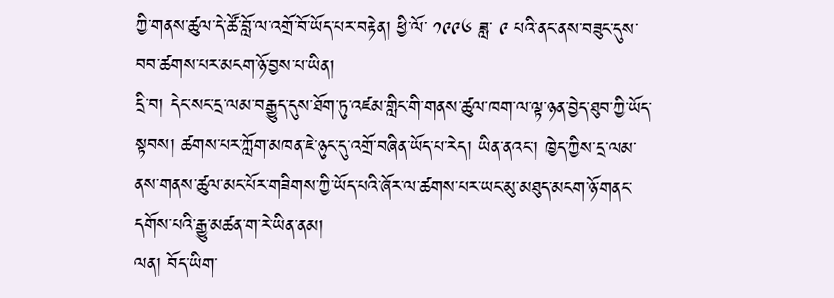ཀྱི་གནས་ཚུལ་དེ་ཚོ་བློ་ལ་འགྲོ་བོ་ཡོད་པར་བརྟེན། ཕྱི་ལོ་ ༡༩༩༦ ཟླ་ ༩ པའི་ནང་ནས་བཟུང་དུས་བབ་ཚགས་པར་མངག་ཉོ་བྱས་པ་ཡིན།
དྲི་བ། དེང་སང་དྲ་ལམ་བརྒྱུད་དུས་ཐོག་ཏུ་འཛམ་གླིང་གི་གནས་ཚུལ་ཁག་ལ་ལྟ་ཉན་བྱེད་ཐུབ་ཀྱི་ཡོད་སྟབས། ཚགས་པར་ཀློག་མཁན་ཇེ་ཉུང་དུ་འགྲོ་བཞིན་ཡོད་པ་རེད། ཡིན་ནའང་། ཁྱེད་ཀྱིས་དྲ་ལམ་ནས་གནས་ཚུལ་མང་པོར་གཟིགས་ཀྱི་ཡོད་པའི་ཞོར་ལ་ཚགས་པར་ཡང་མུ་མཐུད་མངག་ཉོ་གནང་དགོས་པའི་རྒྱུ་མཚན་ག་རེ་ཡིན་ནམ།
ལན། བོད་ཡིག་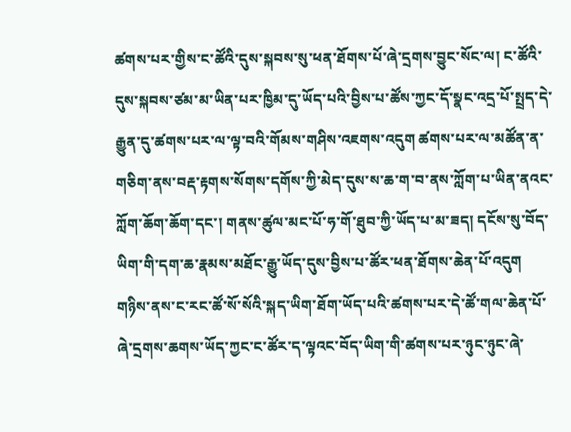ཚགས་པར་གྱིས་ང་ཚོའི་དུས་སྐབས་སུ་ཕན་ཐོགས་པོ་ཞེ་དྲགས་བྱུང་སོང་ལ། ང་ཚོའི་དུས་སྐབས་ཙམ་མ་ཡིན་པར་ཁྱིམ་དུ་ཡོད་པའི་བྱིས་པ་ཚོས་ཀྱང་དོ་སྣང་འདྲ་པོ་སྤྲད་དེ་རྒྱུན་དུ་ཚགས་པར་ལ་ལྟ་བའི་གོམས་གཤིས་འཇགས་འདུག ཚགས་པར་ལ་མཚོན་ན་གཅིག་ནས་བརྡ་རྟགས་སོགས་དགོས་ཀྱི་མེད་དུས་ས་ཆ་ག་བ་ནས་ཀློག་པ་ཡིན་ནའང་ཀློག་ཆོག་ཆོག་དང་། གནས་ཚུལ་མང་པོ་ཧ་གོ་ཐུབ་ཀྱི་ཡོད་པ་མ་ཟད། དངོས་སུ་བོད་ཡིག་གི་དག་ཆ་རྣམས་མཐོང་རྒྱུ་ཡོད་དུས་བྱིས་པ་ཚོར་ཕན་ཐོགས་ཆེན་པོ་འདུག གཉིས་ནས་ང་རང་ཚོ་སོ་སོའི་སྐད་ཡིག་ཐོག་ཡོད་པའི་ཚགས་པར་དེ་ཚོ་གལ་ཆེན་པོ་ཞེ་དྲགས་ཆགས་ཡོད་ཀྱང་ང་ཚོར་ད་ལྟའང་བོད་ཡིག་གི་ཚགས་པར་ཉུང་ཉུང་ཞེ་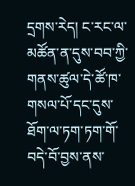དྲགས་རེད། ང་རང་ལ་མཚོན་ན་དུས་བབ་ཀྱི་གནས་ཚུལ་དེ་ཚོ་ཁ་གསལ་པོ་དང་དུས་ཐོག་ལ་ཏག་ཏག་གོ་བདེ་བོ་བྱས་ནས་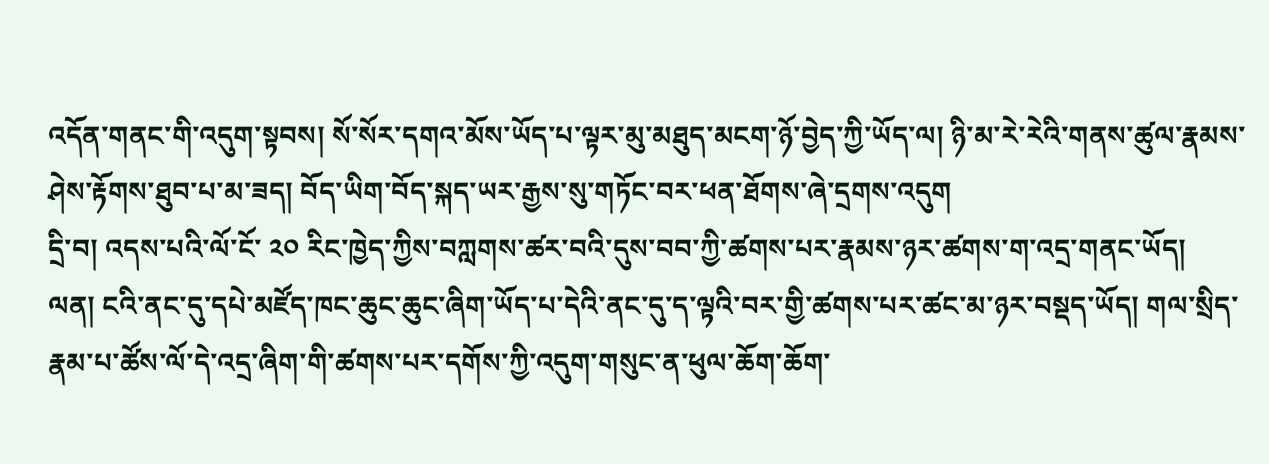འདོན་གནང་གི་འདུག་སྟབས། སོ་སོར་དགའ་མོས་ཡོད་པ་ལྟར་མུ་མཐུད་མངག་ཉོ་བྱེད་ཀྱི་ཡོད་ལ། ཉི་མ་རེ་རེའི་གནས་ཚུལ་རྣམས་ཤེས་རྟོགས་ཐུབ་པ་མ་ཟད། བོད་ཡིག་བོད་སྐད་ཡར་རྒྱས་སུ་གཏོང་བར་ཕན་ཐོགས་ཞེ་དྲགས་འདུག
དྲི་བ། འདས་པའི་ལོ་ངོ་ ༢༠ རིང་ཁྱེད་ཀྱིས་བཀླགས་ཚར་བའི་དུས་བབ་ཀྱི་ཚགས་པར་རྣམས་ཉར་ཚགས་ག་འདྲ་གནང་ཡོད།
ལན། ངའི་ནང་དུ་དཔེ་མཛོད་ཁང་ཆུང་ཆུང་ཞིག་ཡོད་པ་དེའི་ནང་དུ་ད་ལྟའི་བར་གྱི་ཚགས་པར་ཚང་མ་ཉར་བསྡད་ཡོད། གལ་སྲིད་རྣམ་པ་ཚོས་ལོ་དེ་འདྲ་ཞིག་གི་ཚགས་པར་དགོས་ཀྱི་འདུག་གསུང་ན་ཕུལ་ཆོག་ཆོག་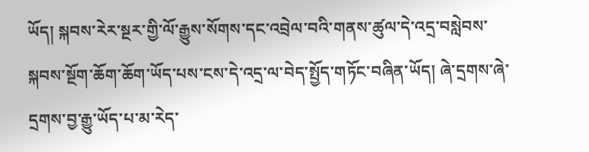ཡོད། སྐབས་རེར་སྔར་གྱི་ལོ་རྒྱུས་སོགས་དང་འབྲེལ་བའི་གནས་ཚུལ་དེ་འདྲ་བསླེབས་སྐབས་སྔོག་ཆོག་ཆོག་ཡོད་པས་ངས་དེ་འདྲ་ལ་བེད་སྤྱོད་གཏོང་བཞིན་ཡོད། ཞེ་དྲགས་ཞེ་དྲགས་བྱ་རྒྱུ་ཡོད་པ་མ་རེད་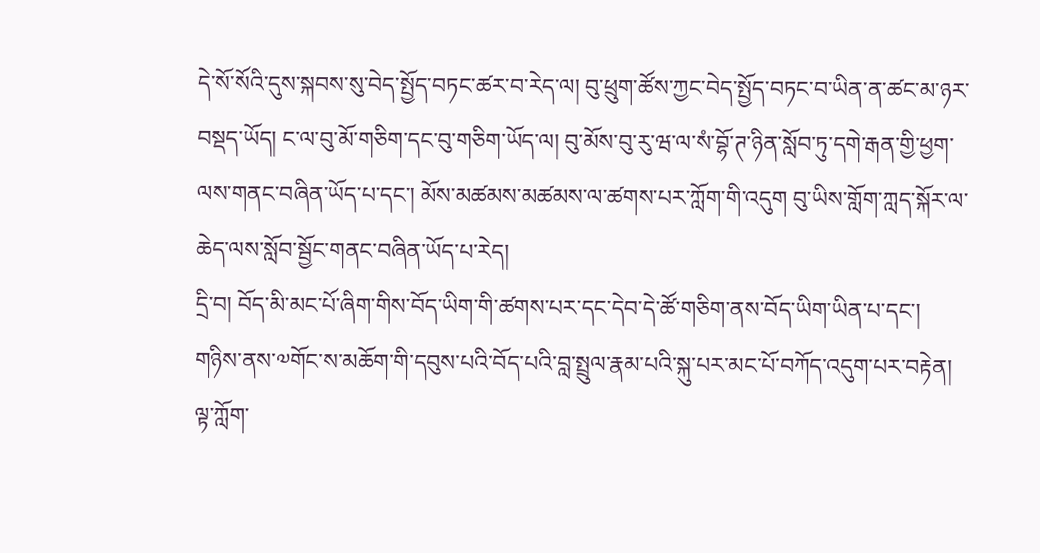དེ་སོ་སོའི་དུས་སྐབས་སུ་བེད་སྤྱོད་བཏང་ཚར་བ་རེད་ལ། བུ་ཕྲུག་ཚོས་ཀྱང་བེད་སྤྱོད་བཏང་བ་ཡིན་ན་ཚང་མ་ཉར་བསྡད་ཡོད། ང་ལ་བུ་མོ་གཅིག་དང་བུ་གཅིག་ཡོད་ལ། བུ་མོས་བུ་རུ་ཝ་ལ་སཾ་བྷོ་ཊ་ཉིན་སློབ་ཏུ་དགེ་རྒན་གྱི་ཕྱག་ལས་གནང་བཞིན་ཡོད་པ་དང་། མོས་མཚམས་མཚམས་ལ་ཚགས་པར་ཀློག་གི་འདུག བུ་ཡིས་གློག་ཀླད་སྐོར་ལ་ཆེད་ལས་སློབ་སྦྱོང་གནང་བཞིན་ཡོད་པ་རེད།
དྲི་བ། བོད་མི་མང་པོ་ཞིག་གིས་བོད་ཡིག་གི་ཚགས་པར་དང་དེབ་དེ་ཚོ་གཅིག་ནས་བོད་ཡིག་ཡིན་པ་དང་། གཉིས་ནས་༧གོང་ས་མཆོག་གི་དབུས་པའི་བོད་པའི་བླ་སྤྲུལ་རྣམ་པའི་སྐུ་པར་མང་པོ་བཀོད་འདུག་པར་བརྟེན། ལྟ་ཀློག་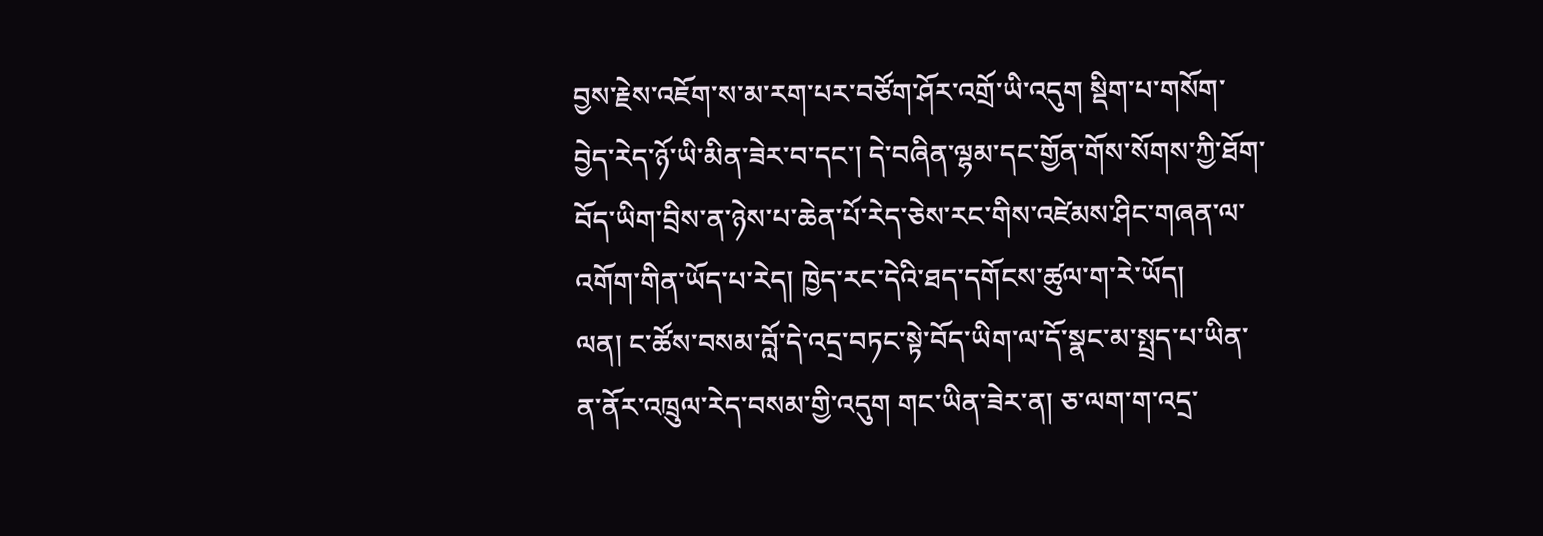བྱས་རྗེས་འཇོག་ས་མ་རག་པར་བཙོག་ཤོར་འགྲོ་ཡི་འདུག སྡིག་པ་གསོག་བྱེད་རེད་ཉོ་ཡི་མིན་ཟེར་བ་དང་། དེ་བཞིན་ལྷམ་དང་གྱོན་གོས་སོགས་ཀྱི་ཐོག་བོད་ཡིག་བྲིས་ན་ཉེས་པ་ཆེན་པོ་རེད་ཅེས་རང་གིས་འཛེམས་ཤིང་གཞན་ལ་འགོག་གིན་ཡོད་པ་རེད། ཁྱེད་རང་དེའི་ཐད་དགོངས་ཚུལ་ག་རེ་ཡོད།
ལན། ང་ཚོས་བསམ་བློ་དེ་འདྲ་བཏང་སྟེ་བོད་ཡིག་ལ་དོ་སྣང་མ་སྤྲད་པ་ཡིན་ན་ནོར་འཁྲུལ་རེད་བསམ་གྱི་འདུག གང་ཡིན་ཟེར་ན། ཅ་ལག་ག་འདྲ་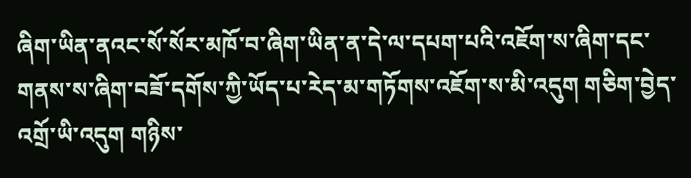ཞིག་ཡིན་ནའང་སོ་སོར་མཁོ་བ་ཞིག་ཡིན་ན་དེ་ལ་དཔག་པའི་འཇོག་ས་ཞིག་དང་གནས་ས་ཞིག་བཟོ་དགོས་ཀྱི་ཡོད་པ་རེད་མ་གཏོགས་འཇོག་ས་མི་འདུག གཅིག་བྱེད་འགྲོ་ཡི་འདུག གཉིས་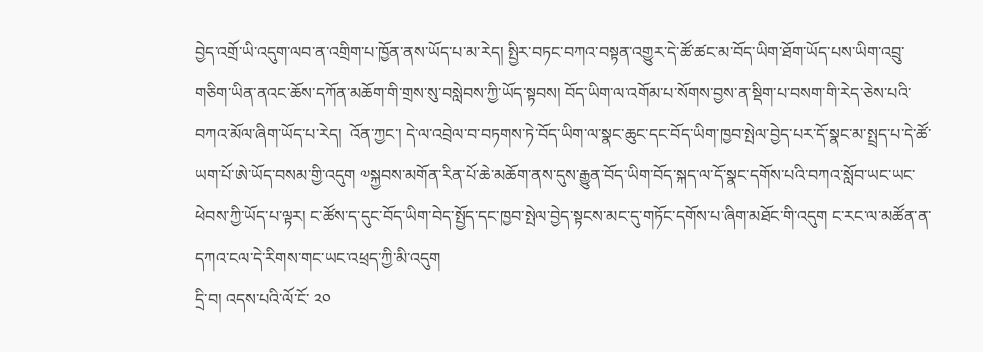བྱེད་འགྲོ་ཡི་འདུག་ལབ་ན་འགྲིག་པ་ཁྱོན་ནས་ཡོད་པ་མ་རེད། སྤྱིར་བཏང་བཀའ་བསྟན་འགྱུར་དེ་ཚོ་ཚང་མ་བོད་ཡིག་ཐོག་ཡོད་པས་ཡིག་འབྲུ་གཅིག་ཡིན་ནའང་ཆོས་དཀོན་མཆོག་གི་གྲས་སུ་བསླེབས་ཀྱི་ཡོད་སྟབས། བོད་ཡིག་ལ་འགོམ་པ་སོགས་བྱས་ན་སྡིག་པ་བསག་གི་རེད་ཅེས་པའི་བཀའ་མོལ་ཞིག་ཡོད་པ་རེད།  འོན་ཀྱང་། དེ་ལ་འབྲེལ་བ་བཏགས་ཏེ་བོད་ཡིག་ལ་སྣང་ཆུང་དང་བོད་ཡིག་ཁྱབ་སྤེལ་བྱེད་པར་དོ་སྣང་མ་སྤྲད་པ་དེ་ཚོ་ཡག་པོ་ཨེ་ཡོད་བསམ་གྱི་འདུག ༧སྐྱབས་མགོན་རིན་པོ་ཆེ་མཆོག་ནས་དུས་རྒྱུན་བོད་ཡིག་བོད་སྐད་ལ་དོ་སྣང་དགོས་པའི་བཀའ་སློབ་ཡང་ཡང་ཕེབས་ཀྱི་ཡོད་པ་ལྟར། ང་ཚོས་ད་དུང་བོད་ཡིག་བེད་སྤྱོད་དང་ཁྱབ་སྤེལ་བྱེད་སྟངས་མང་དུ་གཏོང་དགོས་པ་ཞིག་མཐོང་གི་འདུག ང་རང་ལ་མཚོན་ན་དཀའ་ངལ་དེ་རིགས་གང་ཡང་འཕྲད་ཀྱི་མི་འདུག
དྲི་བ། འདས་པའི་ལོ་ངོ་ ༢༠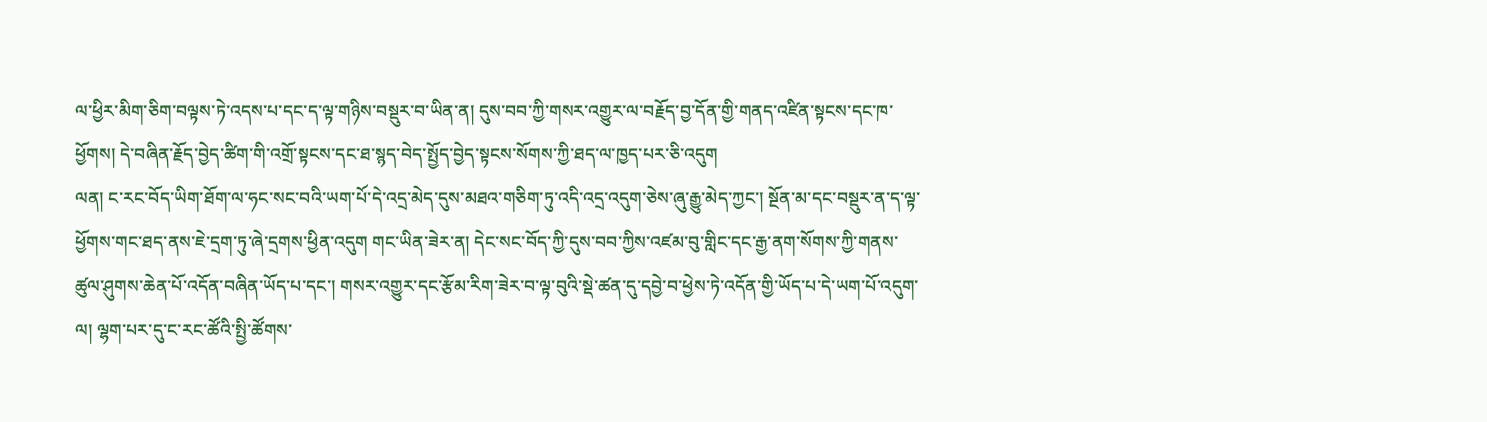ལ་ཕྱིར་མིག་ཅིག་བལྟས་ཏེ་འདས་པ་དང་ད་ལྟ་གཉིས་བསྡུར་བ་ཡིན་ན། དུས་བབ་ཀྱི་གསར་འགྱུར་ལ་བརྗོད་བྱ་དོན་གྱི་གནད་འཛིན་སྟངས་དང་ཁ་ཕྱོགས། དེ་བཞིན་རྗོད་བྱེད་ཚིག་གི་འགྲོ་སྟངས་དང་ཐ་སྙད་བེད་སྤྱོད་བྱེད་སྟངས་སོགས་ཀྱི་ཐད་ལ་ཁྱད་པར་ཅི་འདུག
ལན། ང་རང་བོད་ཡིག་ཐོག་ལ་ཧང་སང་བའི་ཡག་པོ་དེ་འདྲ་མེད་དུས་མཐའ་གཅིག་ཏུ་འདི་འདྲ་འདུག་ཅེས་ཞུ་རྒྱུ་མེད་ཀྱང་། སྔོན་མ་དང་བསྡུར་ན་ད་ལྟ་ཕྱོགས་གང་ཐད་ནས་ཇེ་དྲག་ཏུ་ཞེ་དྲགས་ཕྱིན་འདུག གང་ཡིན་ཟེར་ན། དེང་སང་བོད་ཀྱི་དུས་བབ་ཀྱིས་འཛམ་བུ་གླིང་དང་རྒྱ་ནག་སོགས་ཀྱི་གནས་ཚུལ་ཤུགས་ཆེན་པོ་འདོན་བཞིན་ཡོད་པ་དང་། གསར་འགྱུར་དང་རྩོམ་རིག་ཟེར་བ་ལྟ་བུའི་སྡེ་ཚན་དུ་དབྱེ་བ་ཕྱེས་ཏེ་འདོན་གྱི་ཡོད་པ་དེ་ཡག་པོ་འདུག་ལ། ལྷག་པར་དུ་ང་རང་ཚོའི་སྤྱི་ཚོགས་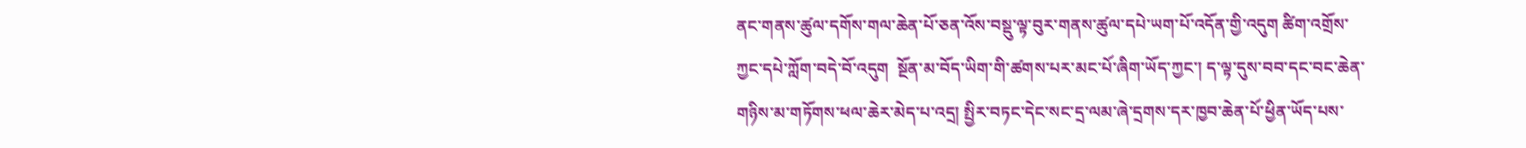ནང་གནས་ཚུལ་དགོས་གལ་ཆེན་པོ་ཅན་འོས་བསྡུ་ལྟ་བུར་གནས་ཚུལ་དཔེ་ཡག་པོ་འདོན་གྱི་འདུག ཚིག་འགྲོས་ཀྱང་དཔེ་ཀློག་བདེ་བོ་འདུག  སྔོན་མ་བོད་ཡིག་གི་ཚགས་པར་མང་པོ་ཞིག་ཡོད་ཀྱང་། ད་ལྟ་དུས་བབ་དང་བང་ཆེན་གཉིས་མ་གཏོགས་ཕལ་ཆེར་མེད་པ་འདྲ། སྤྱིར་བཏང་དེང་སང་དྲ་ལམ་ཞེ་དྲགས་དར་ཁྱབ་ཆེན་པོ་ཕྱིན་ཡོད་པས་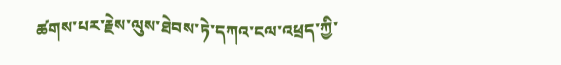ཚགས་པར་རྗེས་ལུས་ཐེབས་ཏེ་དཀའ་ངལ་འཕྲད་ཀྱི་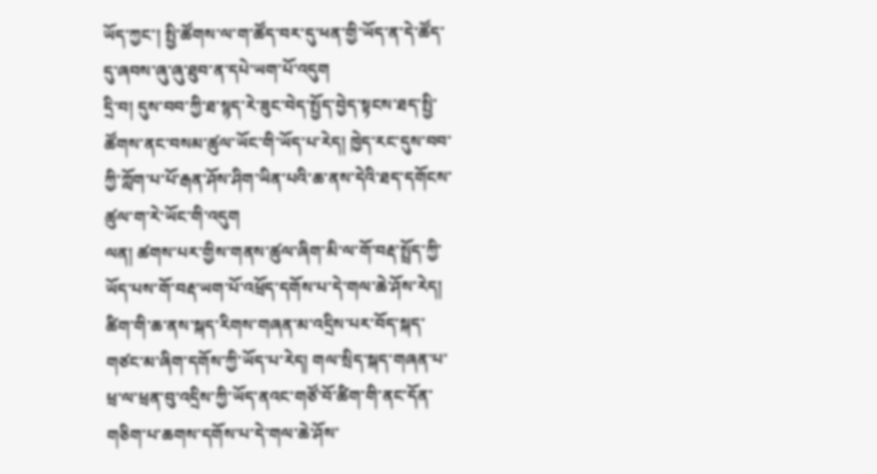ཡོད་ཀྱང་། སྤྱི་ཚོགས་ལ་ག་ཚོད་བར་དུ་ཕན་གྱི་ཡོད་ན་དེ་ཚོད་དུ་ཞབས་ཞུ་ཞུ་ཐུབ་ན་དཔེ་ཡག་པོ་འདུག
དྲི་བ། དུས་བབ་ཀྱི་ཐ་སྙད་རེ་ཟུང་བེད་སྤྱོད་བྱེད་སྟངས་ཐད་སྤྱི་ཚོགས་ནང་བསམ་ཚུལ་ཡོང་གི་ཡོད་པ་རེད། ཁྱེད་རང་དུས་བབ་ཀྱི་ཀློག་པ་པོ་རྒན་ཤོས་ཤིག་ཡིན་པའི་ཆ་ནས་དེའི་ཐད་དགོངས་ཚུལ་ག་རེ་ཡོང་གི་འདུག
ལན། ཚགས་པར་གྱིས་གནས་ཚུལ་ཞིག་མི་ལ་གོ་བརྡ་སྤྲོད་ཀྱི་ཡོད་པས་གོ་བརྡ་ཡག་པོ་འཕྲོད་དགོས་པ་དེ་གལ་ཆེ་ཤོས་རེད།  ཚིག་གི་ཆ་ནས་སྐད་རིགས་གཞན་མ་འདྲིས་པར་བོད་སྐད་གཙང་མ་ཞིག་དགོས་ཀྱི་ཡོད་པ་རེད། གལ་སྲིད་སྐད་གཞན་པ་ཕྲ་ལ་ཕྲན་བུ་འདྲིས་ཀྱི་ཡོད་ནའང་གཙོ་བོ་ཚིག་གི་ནང་དོན་གཅིག་པ་ཆགས་དགོས་པ་དེ་གལ་ཆེ་ཤོས་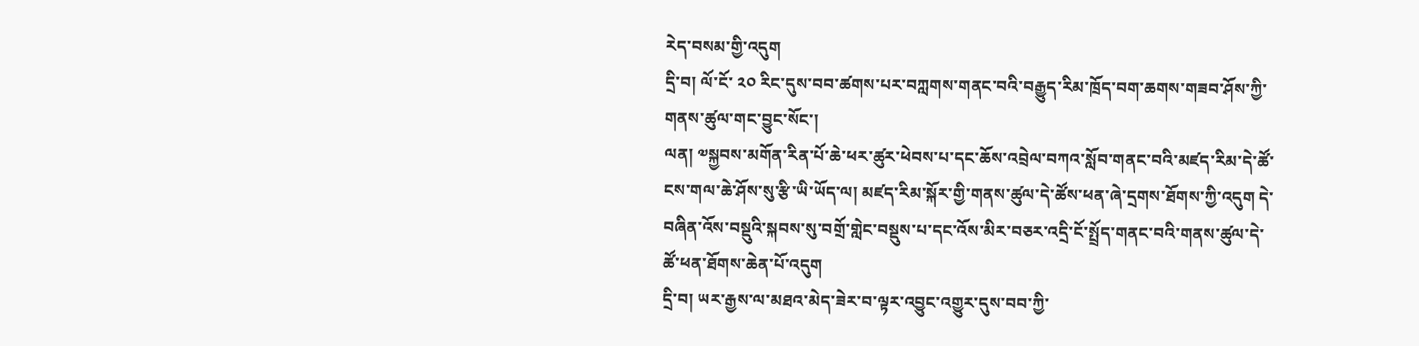རེད་བསམ་གྱི་འདུག
དྲི་བ། ལོ་ངོ་ ༢༠ རིང་དུས་བབ་ཚགས་པར་བཀླགས་གནང་བའི་བརྒྱུད་རིམ་ཁྲོད་བག་ཆགས་གཟབ་ཤོས་ཀྱི་གནས་ཚུལ་གང་བྱུང་སོང་།
ལན། ༧སྐྱབས་མགོན་རིན་པོ་ཆེ་ཕར་ཚུར་ཕེབས་པ་དང་ཆོས་འབྲེལ་བཀའ་སློབ་གནང་བའི་མཛད་རིམ་དེ་ཚོ་ངས་གལ་ཆེ་ཤོས་སུ་རྩི་ཡི་ཡོད་ལ། མཛད་རིམ་སྐོར་གྱི་གནས་ཚུལ་དེ་ཚོས་ཕན་ཞེ་དྲགས་ཐོགས་ཀྱི་འདུག དེ་བཞིན་འོས་བསྡུའི་སྐབས་སུ་བགྲོ་གླེང་བསྡུས་པ་དང་འོས་མིར་བཅར་འདྲི་ངོ་སྤྲོད་གནང་བའི་གནས་ཚུལ་དེ་ཚོ་ཕན་ཐོགས་ཆེན་པོ་འདུག
དྲི་བ། ཡར་རྒྱས་ལ་མཐའ་མེད་ཟེར་བ་ལྟར་འབྱུང་འགྱུར་དུས་བབ་ཀྱི་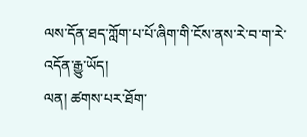ལས་དོན་ཐད་ཀློག་པ་པོ་ཞིག་གི་ངོས་ནས་རེ་བ་ག་རེ་འདོན་རྒྱུ་ཡོད།
ལན། ཚགས་པར་ཐོག་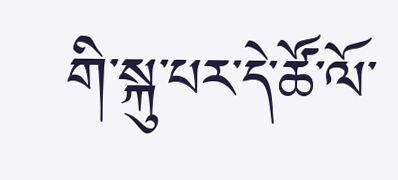གི་སྐུ་པར་དེ་ཚོ་ལོ་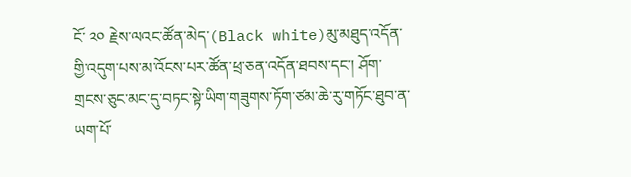ངོ་ ༢༠ རྗེས་ལའང་ཚོན་མེད་(Black white)མུ་མཐུད་འདོན་གྱི་འདུག་པས་མ་འོངས་པར་ཚོན་ཕྲ་ཅན་འདོན་ཐབས་དང་། ཤོག་གྲངས་ཅུང་མང་དུ་བཏང་སྟེ་ཡིག་གཟུགས་ཏོག་ཙམ་ཆེ་རུ་གཏོང་ཐུབ་ན་ཡག་པོ་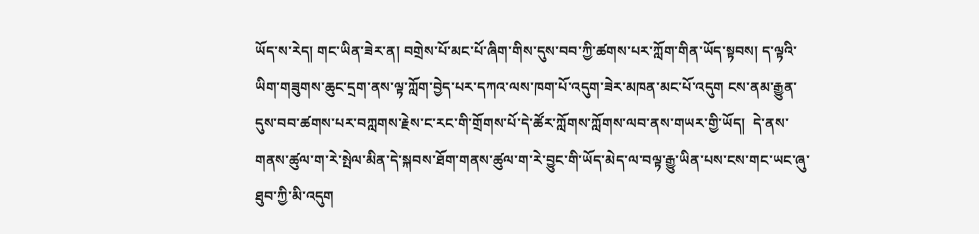ཡོད་ས་རེད། གང་ཡིན་ཟེར་ན། བགྲེས་པོ་མང་པོ་ཞིག་གིས་དུས་བབ་ཀྱི་ཚགས་པར་ཀློག་གིན་ཡོད་སྟབས། ད་ལྟའི་ཡིག་གཟུགས་ཆུང་དྲག་ནས་ལྟ་ཀློག་བྱེད་པར་དཀའ་ལས་ཁག་པོ་འདུག་ཟེར་མཁན་མང་པོ་འདུག ངས་ནམ་རྒྱུན་དུས་བབ་ཚགས་པར་བཀླགས་རྗེས་ང་རང་གི་གྲོགས་པོ་དེ་ཚོར་ཀློགས་ཀློགས་ལབ་ནས་གཡར་གྱི་ཡོད།  དེ་ནས་གནས་ཚུལ་ག་རེ་སྤེལ་མིན་དེ་སྐབས་ཐོག་གནས་ཚུལ་ག་རེ་བྱུང་གི་ཡོད་མེད་ལ་བལྟ་རྒྱུ་ཡིན་པས་ངས་གང་ཡང་ཞུ་ཐུབ་ཀྱི་མི་འདུག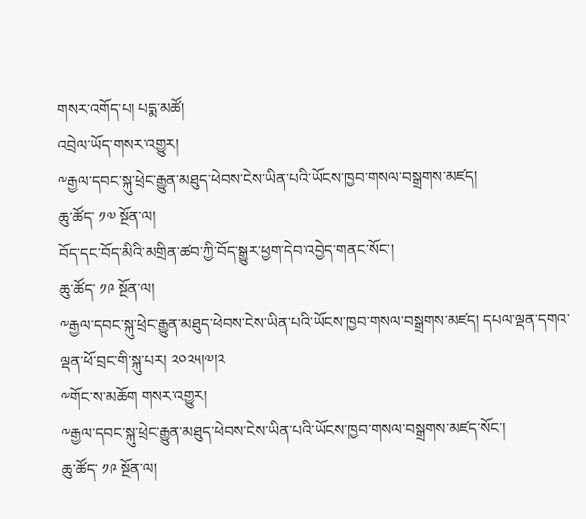གསར་འགོད་པ། པདྨ་མཚོ།
འབྲེལ་ཡོད་གསར་འགྱུར།
༸རྒྱལ་དབང་སྐུ་ཕྲེང་རྒྱུན་མཐུད་ཕེབས་ངེས་ཡིན་པའི་ཡོངས་ཁྱབ་གསལ་བསྒྲགས་མཛད།
ཆུ་ཚོད་ ༡༧ སྔོན་ལ།
བོད་དང་བོད་མིའི་མགྲིན་ཚབ་ཀྱི་བོད་སྒྱུར་ཕྱག་དེབ་འབྱེད་གནང་སོང་།
ཆུ་ཚོད་ ༡༩ སྔོན་ལ།
༸རྒྱལ་དབང་སྐུ་ཕྲེང་རྒྱུན་མཐུད་ཕེབས་ངེས་ཡིན་པའི་ཡོངས་ཁྱབ་གསལ་བསྒྲགས་མཛད། དཔལ་ལྡན་དགའ་ལྡན་ཕོ་བྲང་གི་སྐུ་པར། ༢༠༢༥།༧།༢
༸གོང་ས་མཆོག གསར་འགྱུར།
༸རྒྱལ་དབང་སྐུ་ཕྲེང་རྒྱུན་མཐུད་ཕེབས་ངེས་ཡིན་པའི་ཡོངས་ཁྱབ་གསལ་བསྒྲགས་མཛད་སོང་།
ཆུ་ཚོད་ ༡༩ སྔོན་ལ།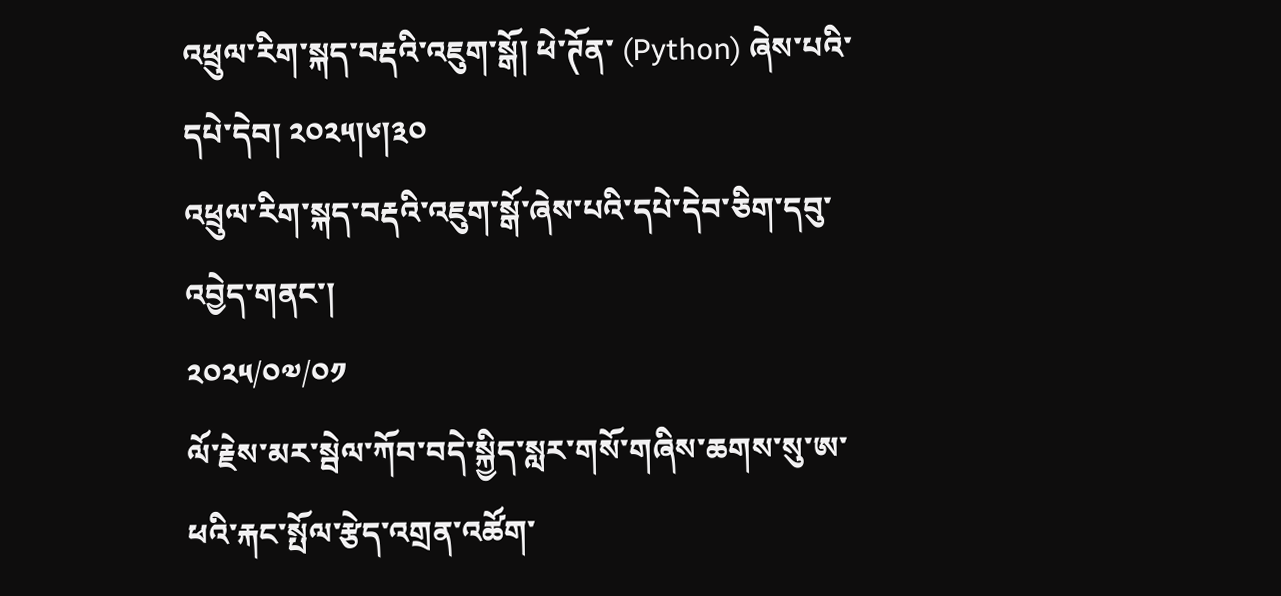འཕྲུལ་རིག་སྐད་བརྡའི་འཇུག་སྒོ། ཕེ་ཊོན་ (Python) ཞེས་པའི་དཔེ་དེབ། ༢༠༢༥།༦།༣༠
འཕྲུལ་རིག་སྐད་བརྡའི་འཇུག་སྒོ་ཞེས་པའི་དཔེ་དེབ་ཅིག་དབུ་འབྱེད་གནང་།
༢༠༢༥/༠༧/༠༡
ལོ་རྗེས་མར་སྦེལ་ཀོབ་བདེ་སྐྱིད་སླར་གསོ་གཞིས་ཆགས་སུ་ཨ་ཕའི་རྐང་སྤོལ་རྩེད་འགྲན་འཚོག་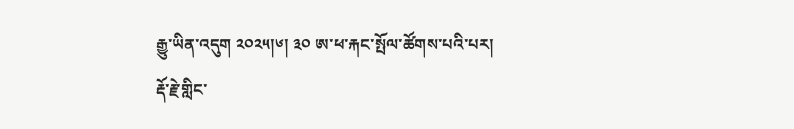རྒྱུ་ཡིན་འདུག ༢༠༢༥།༦། ༣༠ ཨ་ཕ་རྐང་སྤོལ་ཚོགས་པའི་པར།
རྡོ་རྗེ་གླིང་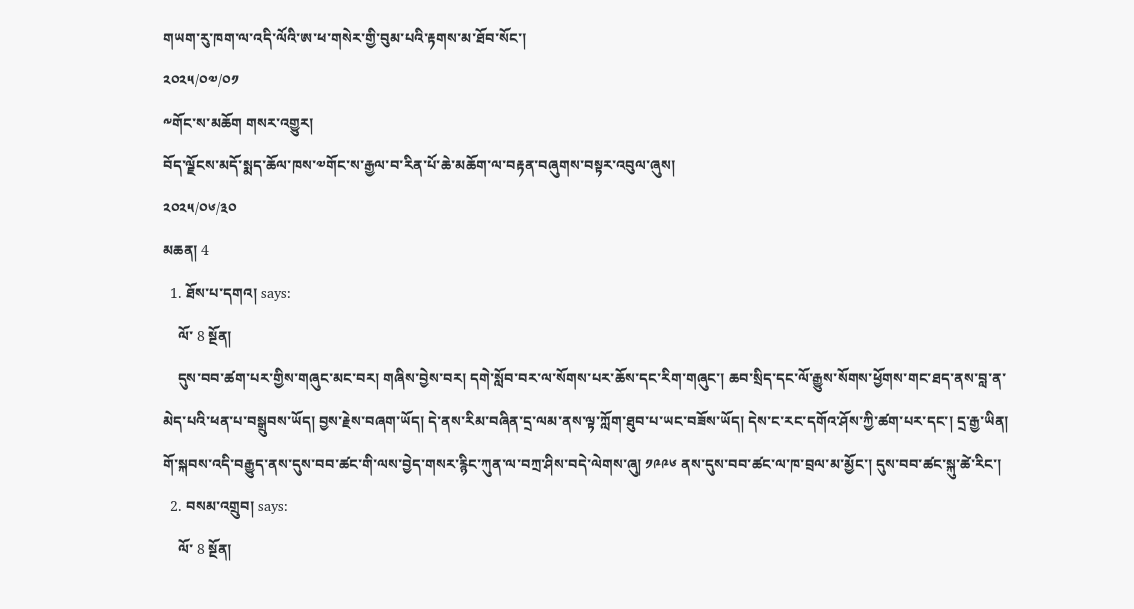གཡག་རུ་ཁག་ལ་འདི་ལོའི་ཨ་ཕ་གསེར་གྱི་བུམ་པའི་རྟགས་མ་ཐོབ་སོང་།
༢༠༢༥/༠༧/༠༡
༸གོང་ས་མཆོག གསར་འགྱུར།
བོད་ལྗོངས་མདོ་སྨད་ཆོལ་ཁས་༧གོང་ས་རྒྱལ་བ་རིན་པོ་ཆེ་མཆོག་ལ་བརྟན་བཞུགས་བསྟར་འབུལ་ཞུས།
༢༠༢༥/༠༦/༣༠
མཆན། 4
  1. ཐོས་པ་དགའ། says:
    ལོ་ 8 སྔོན།
    དུས་བབ་ཚག་པར་གྱིས་གཞུང་མང་བར། གཞིས་བྱེས་བར། དགེ་སློབ་བར་ལ་སོགས་པར་ཆོས་དང་རིག་གཞུང་། ཆབ་སྲིད་དང་ལོ་རྒྱུས་སོགས་ཕྱོགས་གང་ཐད་ནས་བླ་ན་མེད་པའི་ཕན་པ་བསྒྲུབས་ཡོད། བྱས་རྗེས་བཞག་ཡོད། དེ་ནས་རིམ་བཞིན་དྲ་ལམ་ནས་ལྟ་ཀློག་ཐུབ་པ་ཡང་བཟོས་ཡོད། དེས་ང་རང་དགོའ་ཤོས་ཀྱི་ཚག་པར་དང་། དྲ་རྒྱ་ཡིན། གོ་སྐབས་འདི་བརྒྱུད་ནས་དུས་བབ་ཚང་གི་ལས་བྱེད་གསར་རྙིང་ཀུན་ལ་བཀྲ་ཤིས་བདེ་ལེགས་ཞུ། ༡༩༩༦ ནས་དུས་བབ་ཚང་ལ་ཁ་བྲལ་མ་མྱོང་། དུས་བབ་ཚང་སྐུ་ཚེ་རིང་།
  2. བསམ་འགྲུབ། says:
    ལོ་ 8 སྔོན།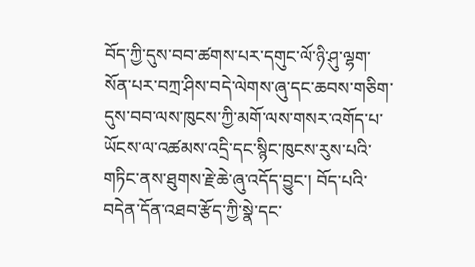བོད་ཀྱི་དུས་བབ་ཚགས་པར་དགུང་ལོ་ཉི་ཤུ་ལྷག་སོན་པར་བཀྲ་ཤིས་བདེ་ལེགས་ཞུ་དང་ཆབས་གཅིག་དུས་བབ་ལས་ཁུངས་ཀྱི་མགོ་ལས་གསར་འགོད་པ་ཡོངས་ལ་འཚམས་འདྲི་དང་སྙིང་ཁུངས་རུས་པའི་གཏིང་ནས་ཐུགས་རྗེ་ཆེ་ཞུ་འདོད་བྱུང་། བོད་པའི་བདེན་དོན་འཐབ་རྩོད་ཀྱི་སྣེ་དང་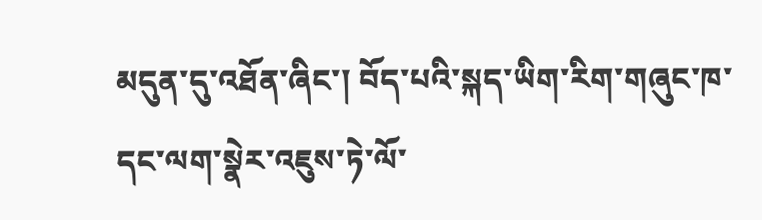མདུན་དུ་འཐོན་ཞིང་། བོད་པའི་སྐད་ཡིག་རིག་གཞུང་ཁ་དང་ལག་སྣེར་འཇུས་ཏེ་ལོ་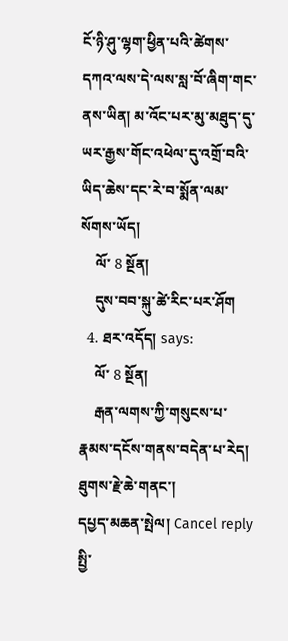ངོ་ཉི་ཤུ་ལྷག་ཕྱིན་པའི་ཚེགས་དཀའ་ལས་དེ་ལས་སླ་བོ་ཞིག་གང་ནས་ཡིན། མ་འོང་པར་མུ་མཐུད་དུ་ཡར་རྒྱས་གོང་འཕེལ་དུ་འགྲོ་བའི་ཡིད་ཆེས་དང་རེ་བ་སྨོན་ལམ་སོགས་ཡོད།
    ལོ་ 8 སྔོན།
    དུས་བབ་སྐུ་ཚེ་རིང་པར་ཤོག
  4. ཐར་འདོད། says:
    ལོ་ 8 སྔོན།
    རྒན་ལགས་ཀྱི་གསུངས་པ་རྣམས་དངོས་གནས་བདེན་པ་རེད། ཐུགས་རྗེ་ཆེ་གནང་།
དཔྱད་མཆན་སྤེལ། Cancel reply
སྤྱི་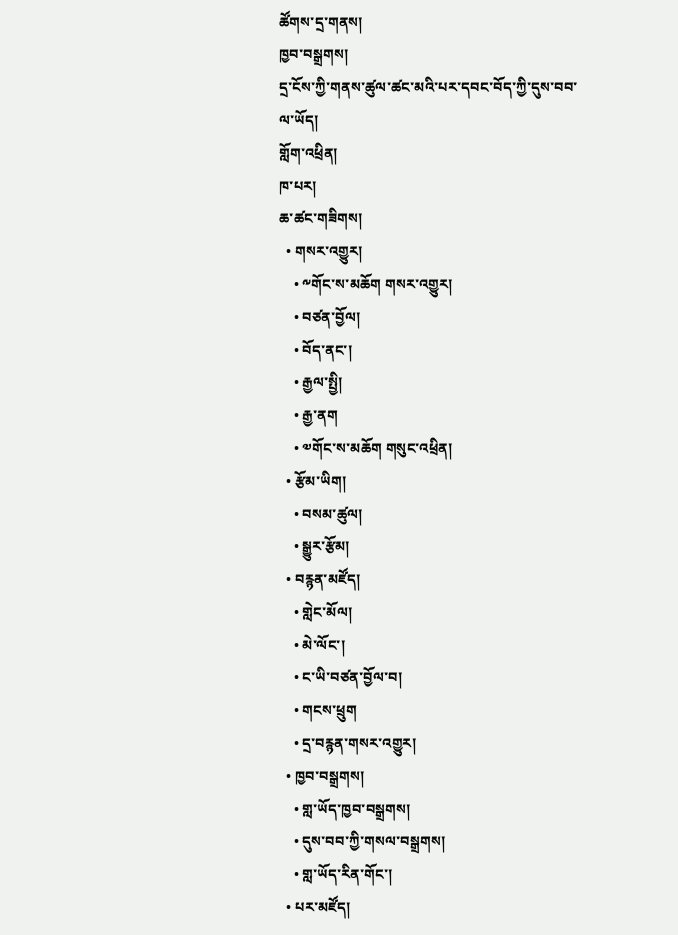ཚོགས་དྲ་གནས།
ཁྱབ་བསྒྲགས།
དྲ་ངོས་ཀྱི་གནས་ཚུལ་ཚང་མའི་པར་དབང་བོད་ཀྱི་དུས་བབ་ལ་ཡོད།
གློག་འཕྲིན།
ཁ་པར།
ཆ་ཚང་གཟིགས།
  • གསར་འགྱུར།
    • ༸གོང་ས་མཆོག གསར་འགྱུར།
    • བཙན་བྱོལ།
    • བོད་ནང་།
    • རྒྱལ་སྤྱི།
    • རྒྱ་ནག
    • ༧གོང་ས་མཆོག གསུང་འཕྲིན།
  • རྩོམ་ཡིག།
    • བསམ་ཚུལ།
    • སྒྱུར་རྩོམ།
  • བརྙན་མཛོད།
    • གླེང་མོལ།
    • མེ་ལོང་།
    • ང་ཡི་བཙན་བྱོལ་བ།
    • གངས་ཕྲུག
    • དྲ་བརྙན་གསར་འགྱུར།
  • ཁྱབ་བསྒྲགས།
    • གླ་ཡོད་ཁྱབ་བསྒྲགས།
    • དུས་བབ་ཀྱི་གསལ་བསྒྲགས།
    • གླ་ཡོད་རིན་གོང་།
  • པར་མཛོད།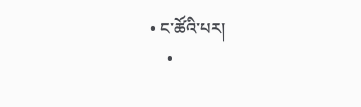• ང་ཚོའི་པར།
    •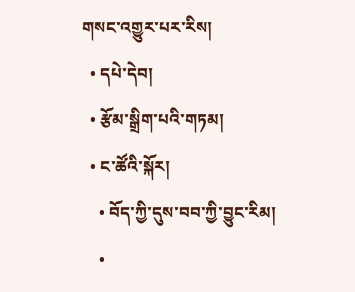གསང་འགྱུར་པར་རིས།
  • དཔེ་དེབ།
  • རྩོམ་སྒྲིག་པའི་གཏམ།
  • ང་ཚོའི་སྐོར།
    • བོད་ཀྱི་དུས་བབ་ཀྱི་བྱུང་རིམ།
    •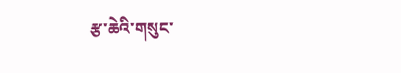རྩ་ཆེའི་གསུང་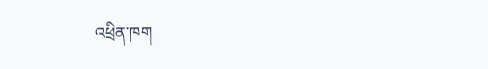འཕྲིན་ཁག